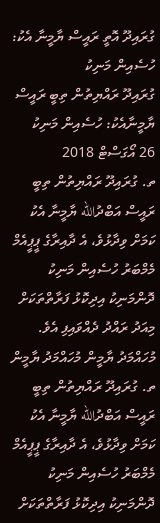ގުރައިދޫ އޮތީ ރައީސް ޔާމީނާ އެކު: ހުސެއިން މަނިކު
ގުރައިދޫ ރައްޔިތުން ތިބީ ރައީސް ޔާމީނާއެކު: ހުސެއިން މަނިކު
26 އޯގަސްޓް 2018
ތ. ގުރައިދޫ ރައްޔިތުން ތިބީ ރައީސް އަބްދުالله ޔާމީނާ އެކު ކަމަށް ވިދާޅުވެ، އެ ދާއިރާގެ ޕީޕީއެމް މެމްބަރު ހުސެއިން މަނިކު ދޮންމަނިކު އިދިކޮޅު ފަރާތްތަކަށް މިއަދު ރައްދު ދެއްވައިފި އެވެ.
މުހައްމަދު ޔާމީން މުހައްމަދު ޔާމީން
ތ. ގުރައިދޫ ރައްޔިތުން ތިބީ ރައީސް އަބްދުالله ޔާމީނާ އެކު ކަމަށް ވިދާޅުވެ، އެ ދާއިރާގެ ޕީޕީއެމް މެމްބަރު ހުސެއިން މަނިކު ދޮންމަނިކު އިދިކޮޅު ފަރާތްތަކަށް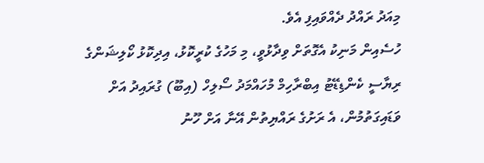މިއަދު ރައްދު ދެއްވައިފި އެވެ.
ހުސެއިން މަނިކު އެގޮތަށް ވިދާޅުވީ، މި މަހުގެ ކުރީކޮޅު، އިދިކޮޅު ކޯލިޝަންގެ ރިޔާސީ ކެންޑިޑޭޓު އިބްރާހިމް މުހައްމަދު ސޯލިހް (އިބޫ) ގުރައިދު އަށް ވަޑައިގަތުމުން، އެ ރަށުގެ ރައްޔިތުން އޭނާ އަށް ހޫނު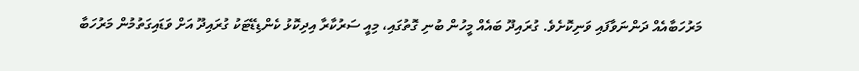މަރުހަބާއެއް ދަންނަވާފައި ވަނިކޮށެވެ. ގުރައިދޫ ބައެއް މީހުން ބުނި ގޮތުގައި، މިއީ ސަރުކާރާ އިދިކޮޅު ކެންޑިޑޭޓަކު ގުރައިދޫ އަށް ވަޑައިގަތުމުން މަރުހަބާ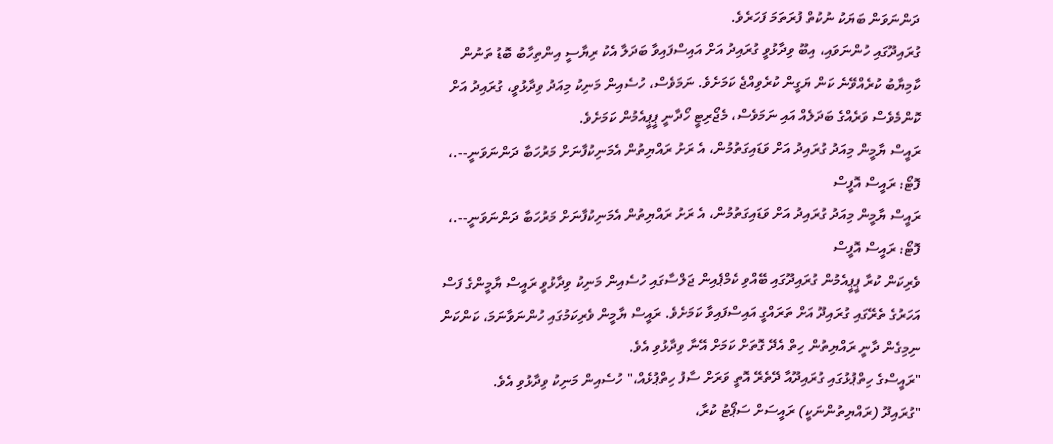ދަންނަވަން ބަޔަކު ނުކުތް ފުރަތަމަ ފަހަރެވެ.
ގުރައިދޫގައި ހުންނަވައި، އިބޫ ވިދާޅުވީ ގުރައިދު އަށް އައިސްފައިވާ ބަދަލާ އެކު ރިޔާސީ އިންތިހާބު ބޮޑު ތަނުން ކާމިޔާބު ކުރެއްވޭނެ ކަން ޔަގީން ކުރެވިއްޖެ ކަމަށެވެ. ނަމަވެސް، ހުސެއިން މަނިކު މިއަދު ވިދާޅުވީ، ގުރައިދު އަށް ކޮންމެވެސް ވަރެއްގެ ބަދަލެއް އައި ނަމަވެސް، މެޖޯރިޓީ ހޯދާނީ ޕީޕީއެމުން ކަމަށެވެ.
ރައީސް ޔާމީން މިއަދު ގުރައިދު އަށް ވަޑައިގަތުމުން، އެ ރަށު ރައްޔިތުން އެމަނިކުފާނަށް މަރުހަބާ ދަންނަވަނީ--.، ފޮޓޯ: ރައީސް އޮފީސް
ރައީސް ޔާމީން މިއަދު ގުރައިދު އަށް ވަޑައިގަތުމުން، އެ ރަށު ރައްޔިތުން އެމަނިކުފާނަށް މަރުހަބާ ދަންނަވަނީ--.، ފޮޓޯ: ރައީސް އޮފީސް
ވެރިކަން ކުރާ ޕީޕީއެމުން ގުރައިދޫގައި ބޭއްވި ކެމްޕެއިން ޖަލްސާގައި ހުސެއިން މަނިކު ވިދާޅުވީ ރައީސް ޔާމީންގެ ފަސް އަހަރުގެ ތެރޭގައި ގުރައިދޫ އަށް ތަރައްގީ އައިސްފައިވާ ކަމަށެވެ. ރައީސް ޔާމީން ވެރިކަމުގައި ހުންނަވާނަމަ، ކަންކަން ނިމިގެން ދާނީ ރައްޔިތުން ހިތް އެދޭ ގޮތަށް ކަމަށް އޭނާ ވިދާޅުވި އެވެ.
"ރައީސްގެ ހިތްޕުޅުގައި ގުރައިދޫއާ ދޭތެރޭ އޮތީ ވަރަށް ސާފު ހިތްޕުޅެއް،" ހުސެއިން މަނިކު ވިދާޅުވި އެވެ.
"ގުރައިދޫ (ރައްޔިތުންނަކީ) ރައީސަށް ސަޕޯޓު ކުރާ،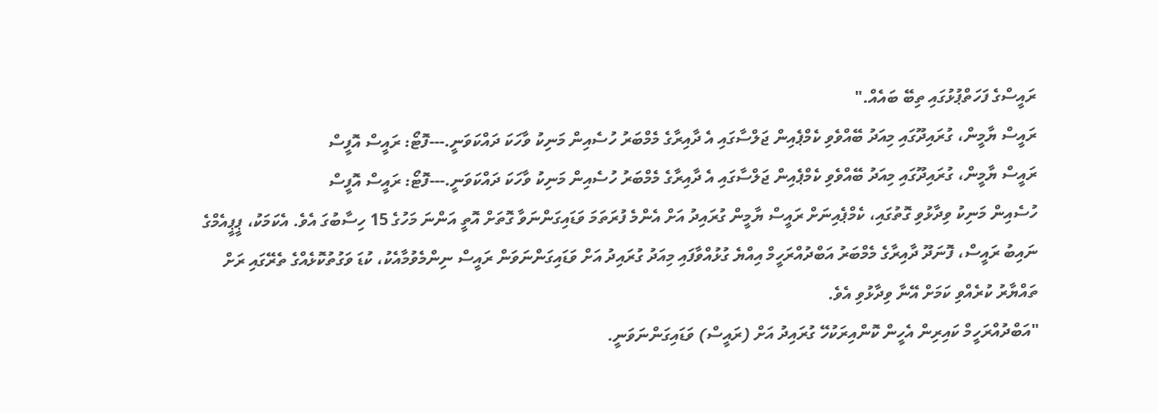ރައީސްގެ ފަހަތްޕުޅުގައި ތިބޭ ބައެއް."
ރައީސް ޔާމީން، ގުރައިދޫގައި މިއަދު ބޭއްވެވި ކެމްޕެއިން ޖަލްސާގައި އެ ދާއިރާގެ މެމްބަރު ހުސެއިން މަނިކު ވާހަކަ ދައްކަވަނީ.---ފޮޓޯ: ރައީސް އޮފީސް
ރައީސް ޔާމީން، ގުރައިދޫގައި މިއަދު ބޭއްވެވި ކެމްޕެއިން ޖަލްސާގައި އެ ދާއިރާގެ މެމްބަރު ހުސެއިން މަނިކު ވާހަކަ ދައްކަވަނީ.---ފޮޓޯ: ރައީސް އޮފީސް
ހުސެއިން މަނިކު ވިދާޅުވި ގޮތުގައި، ކެމްޕެއިނަށް ރައީސް ޔާމީން ގުރައިދު އަށް އެންމެ ފުރަތަމަ ވަޑައިގަންނަވާ ގޮތަށް އޮތީ އަންނަ މަހުގެ 15 ހިސާބުގަ އެވެ. އެކަމަކު، ޕީޕީއެމްގެ ނައިބު ރައީސް، ފޮނަދޫ ދާއިރާގެ މެމްބަރު އަބްދުއްރަހީމް އިއްޔެ ގުޅުއްވާފައި މިއަދު ގުރައިދު އަށް ވަޑައިގަންނަވަން ރައީސް ނިންމެވުމާއެކު، ކުޑަ ވަގުތުކޮޅެއްގެ ތެރޭގައި ރަށް ތައްޔާރު ކުރެއްވި ކަމަށް އޭނާ ވިދާޅުވި އެވެ.
"އަބްދުއްރަހީމް ކައިރިން އެހީން ކޮންއިރަކުހޭ ގުރައިދު އަށް (ރައީސް) ވަޑައިގަންނަވަނީ.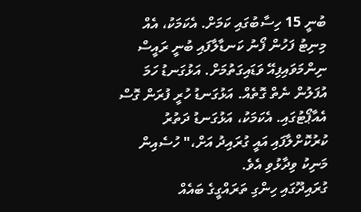ބުނީ 15 ހިސާބުގައި ކަމަށް. އެކަމަކު، އެއް މިނިޓު ފަހުން ފޯނު ކަނޑާލާފައި ބުނީ ރައީސް ނިންމަވައިފިއޭ ވަޑައިގަތުމަށް. އަޅުގަނޑު ހަމަ އުފަލުން ނެތް ގޮތެއް. އަޅުގަނޑު ހުރީ ފުރަން ގޮސް އެއާޕޯޓުގައި. އެކަމަކު، އަޅުގަނޑު ދަތުރު ކުރުކޮށްލާފައި އައީ ގުރައިދު އަށް،" ހުސެއިން މަނިކު ވިދާޅުވި އެވެ.
ގުރައިދޫގައި ހިންގި ތަރައްގީގެ ބައެއް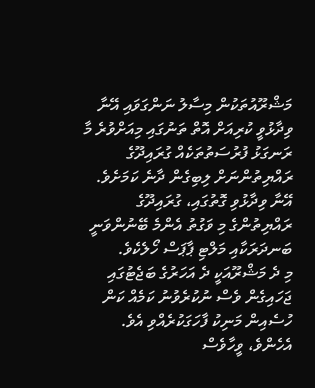މަޝްރޫއުތަކުން މިސާލު ނަންގަވައި އޭނާ ވިދާޅުވީ ކުރިއަށް އޮތް ތަނުގައި މިއަށްވުރެ މާ ރަނގަޅު ފުރުސަތުތަކެއް ގުރައިދޫގެ ރައްޔިތުންނަށް ލިބިގެން ދާނެ ކަމަށެވެ. އޭނާ ވިދާޅުވި ގޮތުގައި، ގުރައިދޫގެ ރައްޔިތުންގެ މި ވަގުތު އެންމެ ބޭނުންވަނީ ބަނދަރަކާއި މަލްޓި ޕާޕަސް ހޯލެކެވެ.
މި ދެ މަޝްރޫއަކީ ދެ އަހަރުގެ ބަޖެޓުގައި ޖަހައިގެން ވެސް ނުކުރެވުނު ކަމެއް ކަން ހުސެއިން މަނިކު ފާހަގަކުރެއްވި އެވެ. އެހެންވެ، ވީހާވެސް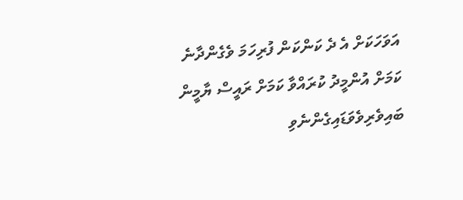އަވަހަކަށް އެ ދެ ކަންކަން ފުރިހަމަ ވެގެންދާނެ ކަމަށް އުންމީދު ކުރައްވާ ކަމަށް ރައީސް ޔާމީން ބައިވެރިވެވަޑައިގެންނެވި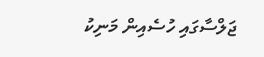ޖަލްސާގައި ހުސެއިން މަނިކު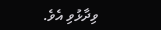ވިދާޅުވި އެވެ.